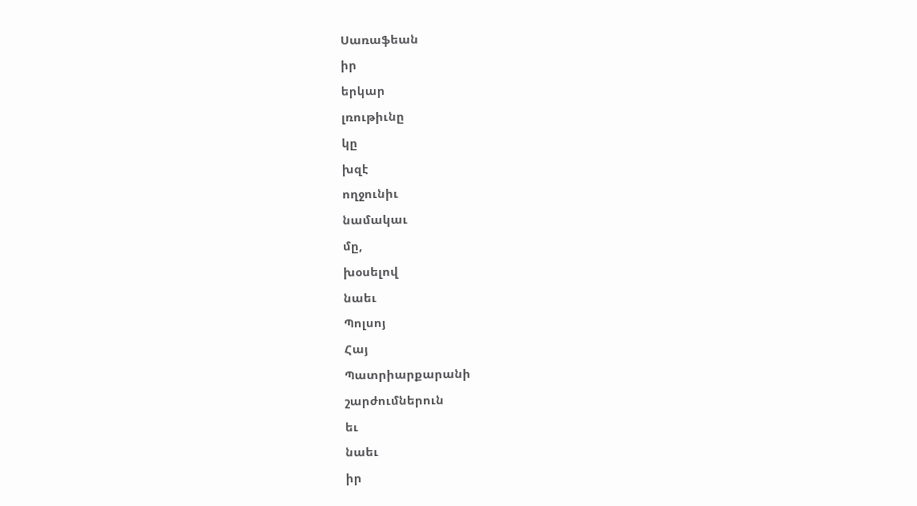Սառաֆեան
իր
երկար
լռութիւնը
կը
խզէ
ողջունիւ
նամակաւ
մը,
խօսելով
նաեւ
Պոլսոյ
Հայ
Պատրիարքարանի
շարժումներուն
եւ
նաեւ
իր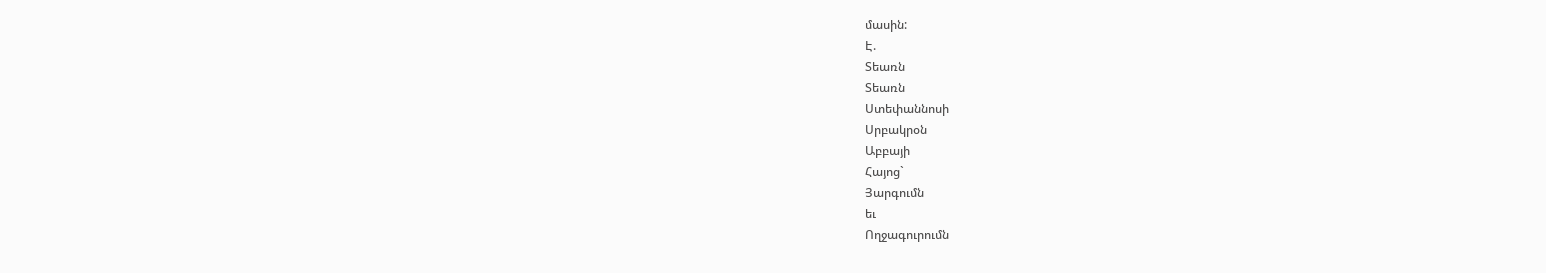մասին:
Է.
Տեառն
Տեառն
Ստեփաննոսի
Սրբակրօն
Աբբայի
Հայոց`
Յարգումն
եւ
Ողջագուրումն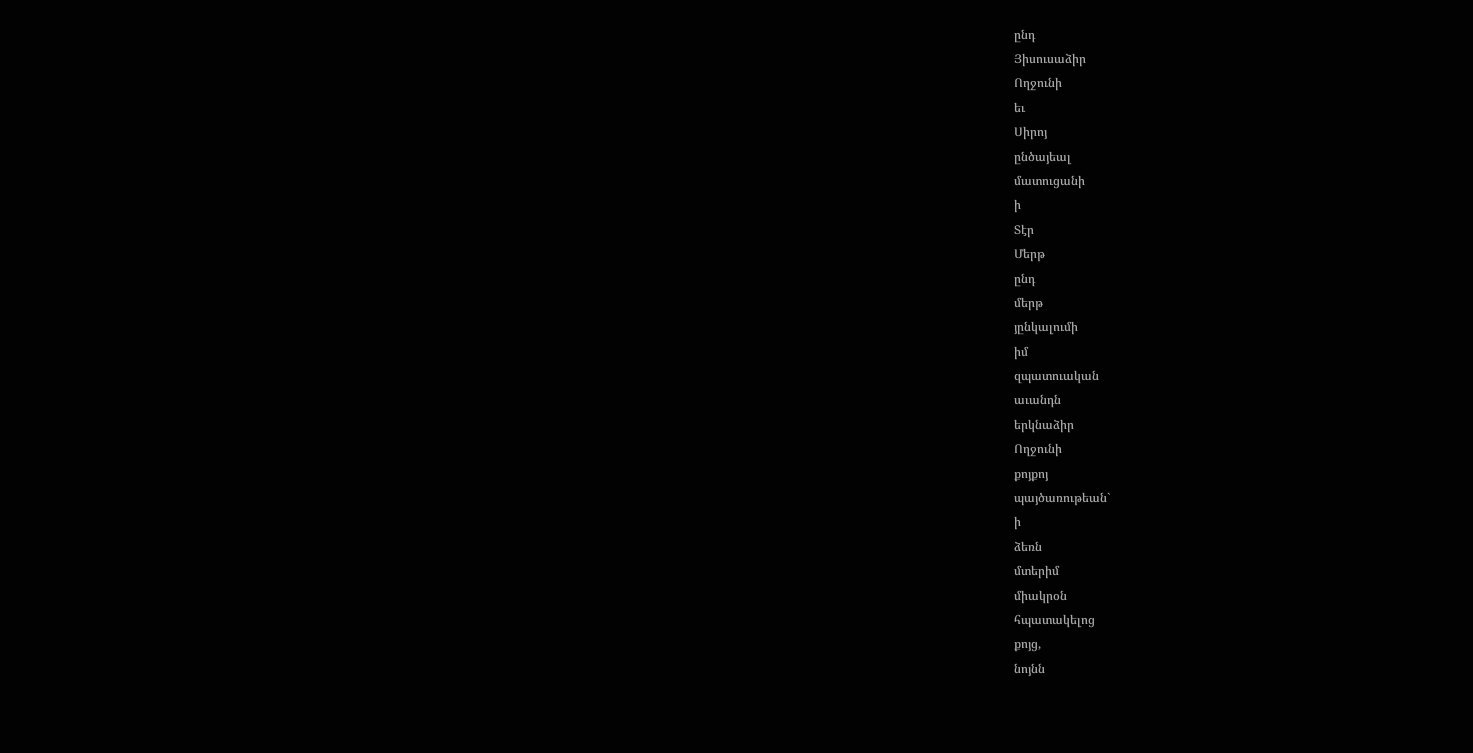ընդ
Յիսուսաձիր
Ողջունի
եւ
Սիրոյ
ընծայեալ
մատուցանի
ի
Տէր
Մերթ
ընդ
մերթ
յընկալումի
իմ
զպատուական
աւանդն
երկնաձիր
Ողջունի
քոյքոյ
պայծառութեան`
ի
ձեռն
մտերիմ
միակրօն
հպատակելոց
քոյց,
նոյնն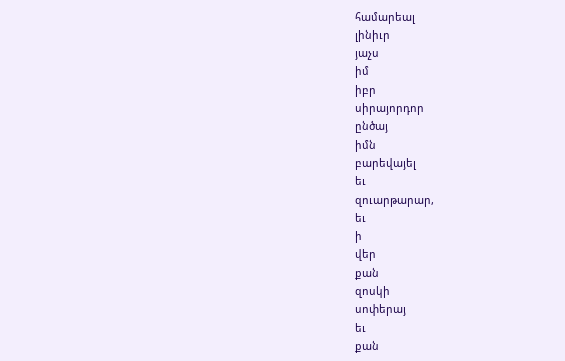համարեալ
լինիւր
յաչս
իմ
իբր
սիրայորդոր
ընծայ
իմն
բարեվայել
եւ
զուարթարար,
եւ
ի
վեր
քան
զոսկի
սոփերայ
եւ
քան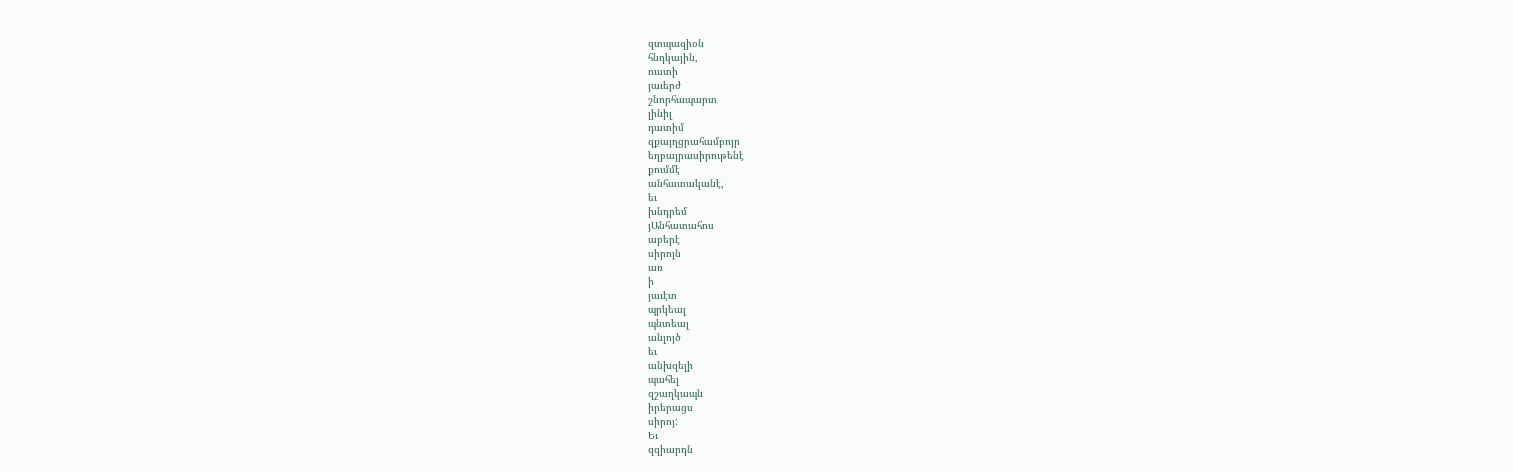զտպազիօն
հնդկային,
ուստի
յաւերժ
շնորհապարտ
լինիլ
դատիմ
զքայղցրահամբոյր
եղբայրասիրութենէ
քումմէ
անհատականէ,
եւ
խնդրեմ
յԱնհատահոս
աբերէ
սիրոյն
առ
ի
յաւէտ
պրկեալ
պնտեալ
անլոյծ
եւ
անխզելի
պահել
զշաղկապն
իրերացս
սիրոյ:
Եւ
զզիարդն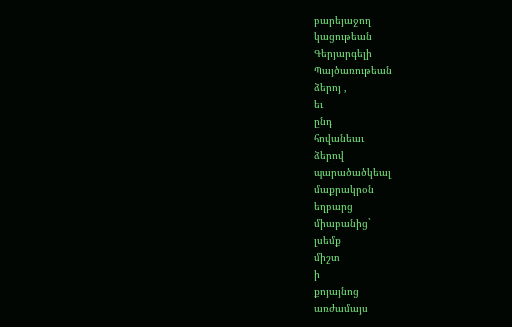բարեյաջող
կացութեան
Գերյարգելի
Պայծառութեան
ձերոյ ,
եւ
ընդ
հովանեաւ
ձերով
պարածածկեալ
մաքրակրօն
եղբարց
միաբանից`
լսեմք
միշտ
ի
քոյայնոց
առժամայս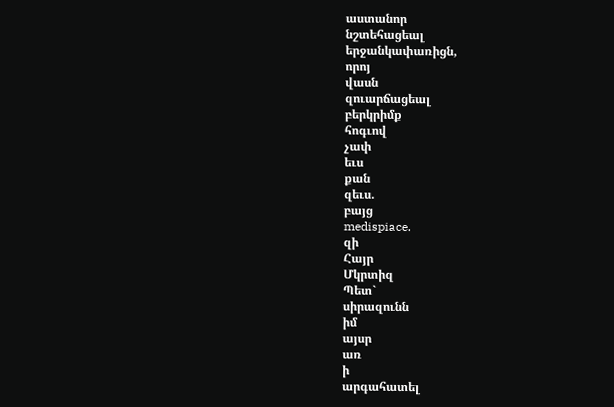աստանոր
նշտեհացեալ
երջանկափառիցն,
որոյ
վասն
զուարճացեալ
բերկրիմք
հոգւով
չափ
եւս
քան
զեւս.
բայց
medispiace.
զի
Հայր
Մկրտիզ
Պետ`
սիրազունն
իմ
այսր
առ
ի
արգահատել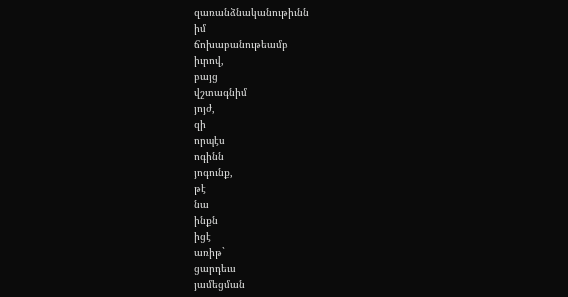զառանձնականութիւնն
իմ
ճոխաբանութեամբ
իւրով,
բայց
վշտագնիմ
յոյժ,
զի
որպէս
ոգինն
յոգունք,
թէ
նա
ինքն
իցէ
առիթ`
ցարդեւս
յամեցման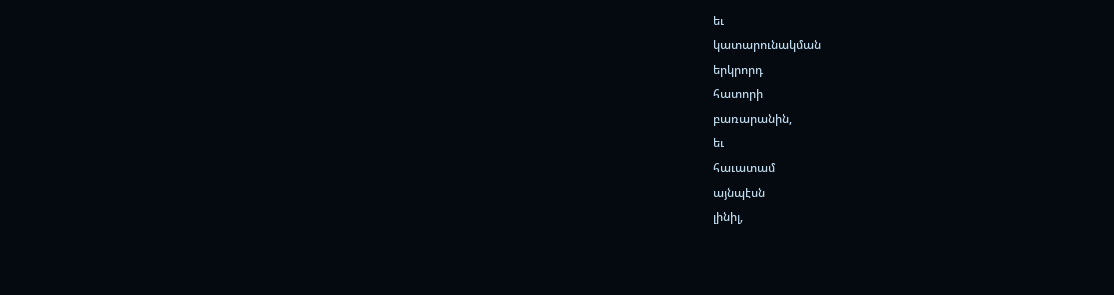եւ
կատարունակման
երկրորդ
հատորի
բառարանին,
եւ
հաւատամ
այնպէսն
լինիլ,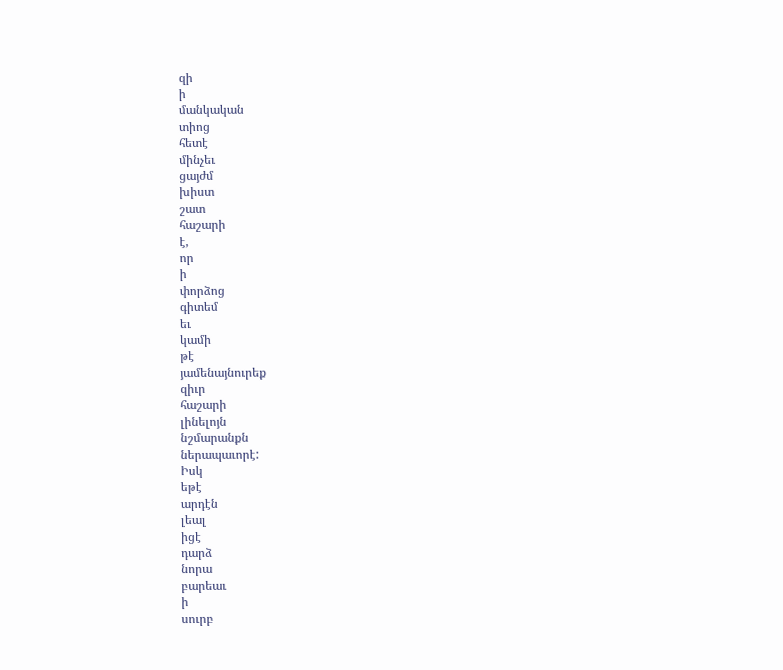զի
ի
մանկական
տիոց
հետէ
մինչեւ
ցայժմ
խիստ
շատ
հաշարի
է,
որ
ի
փորձոց
գիտեմ
եւ
կամի
թէ
յամենայնուրեք
զիւր
հաշարի
լինելոյն
նշմարանքն
ներապաւորէ:
Իսկ
եթէ
արդէն
լեալ
իցէ
դարձ
նորա
բարեաւ
ի
սուրբ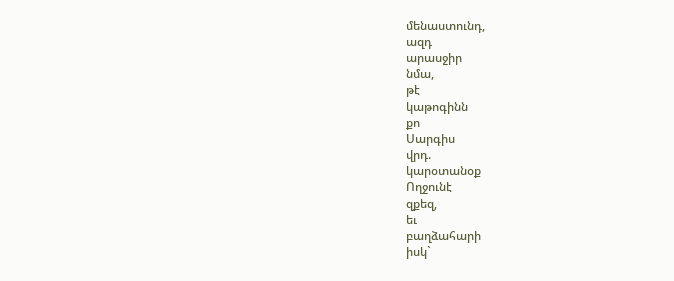մենաստունդ,
ազդ
արասջիր
նմա,
թէ
կաթոգինն
քո
Սարգիս
վրդ.
կարօտանօք
Ողջունէ
զքեզ,
եւ
բաղձահարի
իսկ`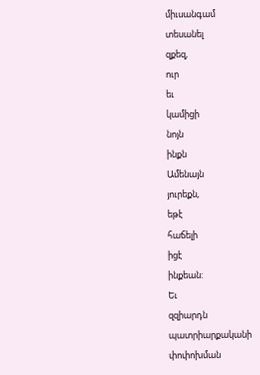միւսանգամ
տեսանել
զքեզ,
ուր
եւ
կամիցի
նոյն
ինքն
Ամենայն
յուրեքն,
եթէ
հաճելի
իցէ
ինքեան:
Եւ
զզիարդն
պատրիարքականի
փոփոխման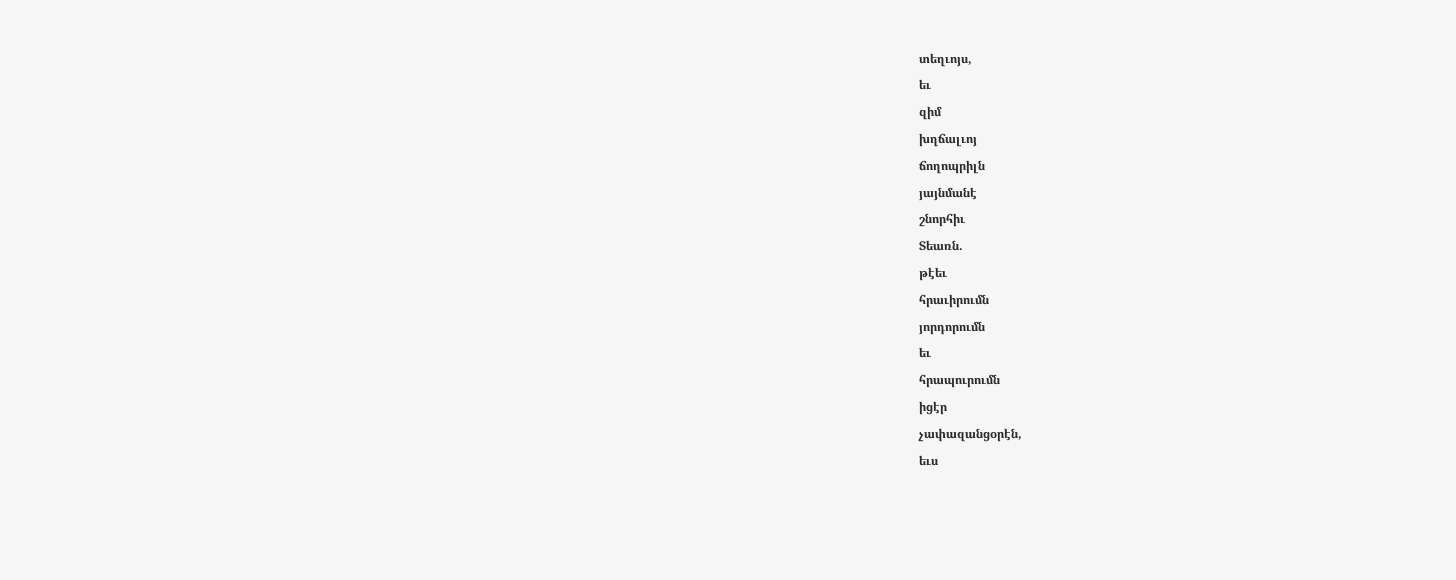տեղւոյս,
եւ
զիմ
խղճալւոյ
ճողոպրիլն
յայնմանէ
շնորհիւ
Տեառն.
թէեւ
հրաւիրումն
յորդորումն
եւ
հրապուրումն
իցէր
չափազանցօրէն,
եւս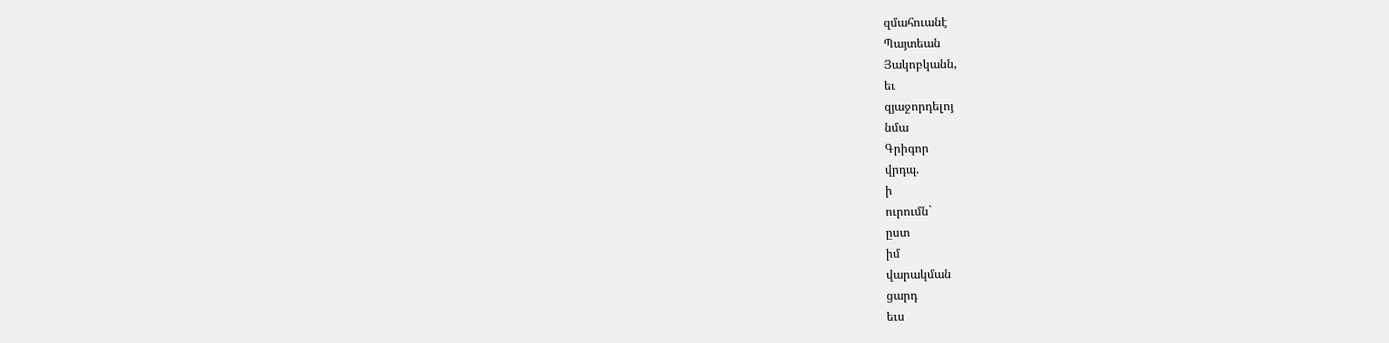զմահուանէ
Պայտեան
Յակոբկանն,
եւ
զյաջորդելոյ
նմա
Գրիգոր
վրդպ.
ի
ուրումն`
ըստ
իմ
վարակման
ցարդ
եւս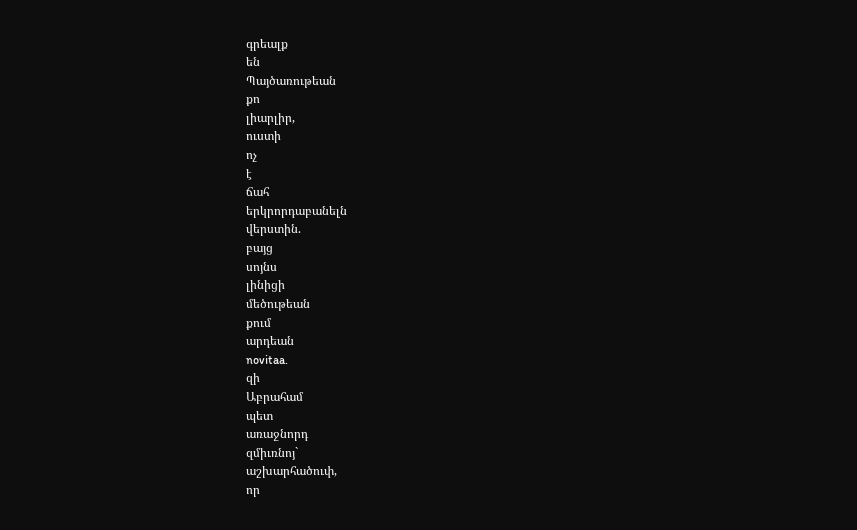գրեալք
են
Պայծառութեան
քո
լիարլիր,
ուստի
ոչ
է
ճահ
երկրորդաբանելն
վերստին.
բայց
սոյնս
լինիցի
մեծութեան
քում
արդեան
novitaa.
զի
Աբրահամ
պետ
առաջնորդ
զմիւռնոյ`
աշխարհածուփ,
որ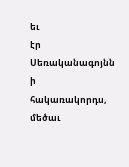եւ
էր
Սեռականագոյնն
ի
հակառակորդս,
մեծաւ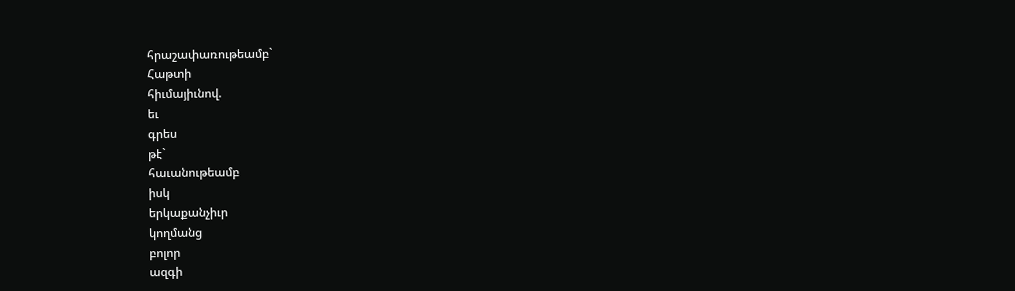հրաշափառութեամբ`
Հաթտի
հիւմայիւնով.
եւ
գրես
թէ`
հաւանութեամբ
իսկ
երկաքանչիւր
կողմանց
բոլոր
ազգի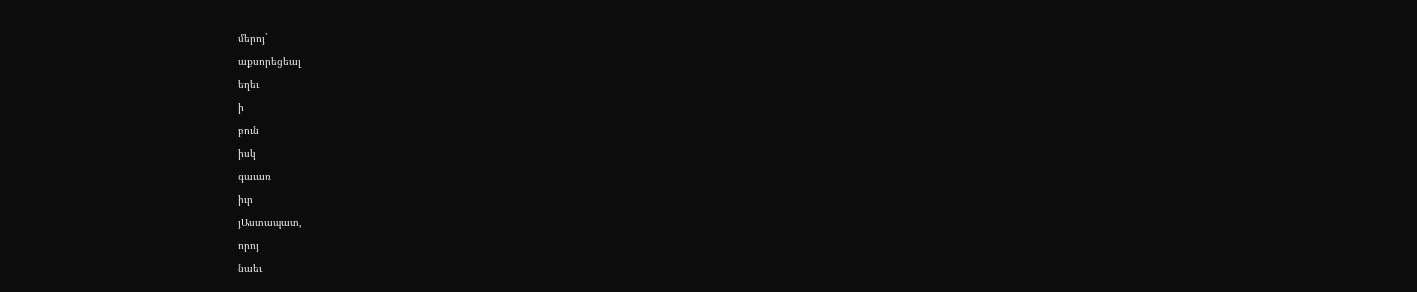մերոյ`
աքսորեցեալ
եղեւ
ի
բուն
իսկ
գաւառ
իւր
յԱստապատ,
որոյ
նաեւ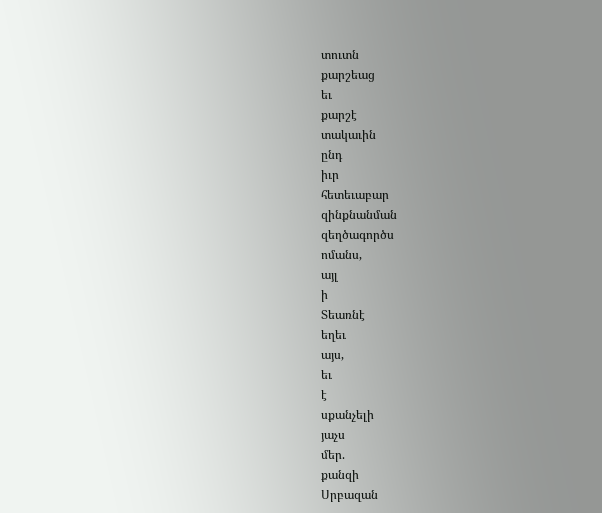տուտն
քարշեաց
եւ
քարշէ
տակաւին
ընդ
իւր
հետեւաբար
զինքնանման
զեղծագործս
ոմանս,
այլ
ի
Տեառնէ
եղեւ
այս,
եւ
է
սքանչելի
յաչս
մեր.
քանզի
Սրբազան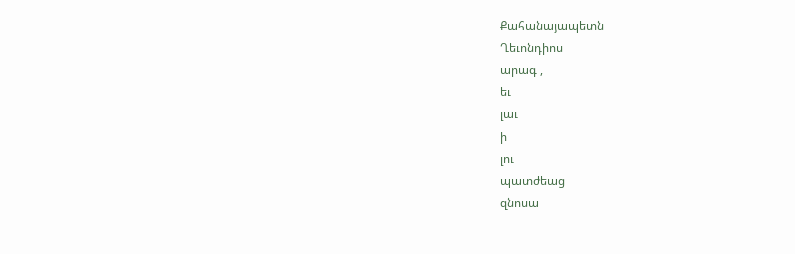Քահանայապետն
Ղեւոնդիոս
արագ ,
եւ
լաւ
ի
լու
պատժեաց
զնոսա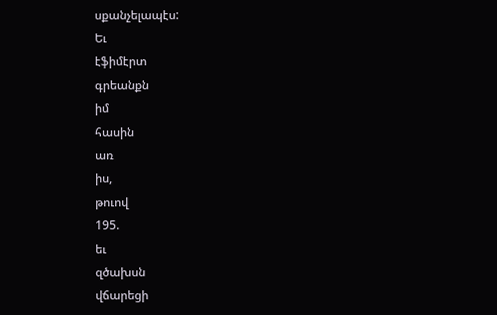սքանչելապէս:
Եւ
էֆիմէրտ
գրեանքն
իմ
հասին
առ
իս,
թուով
195.
եւ
զծախսն
վճարեցի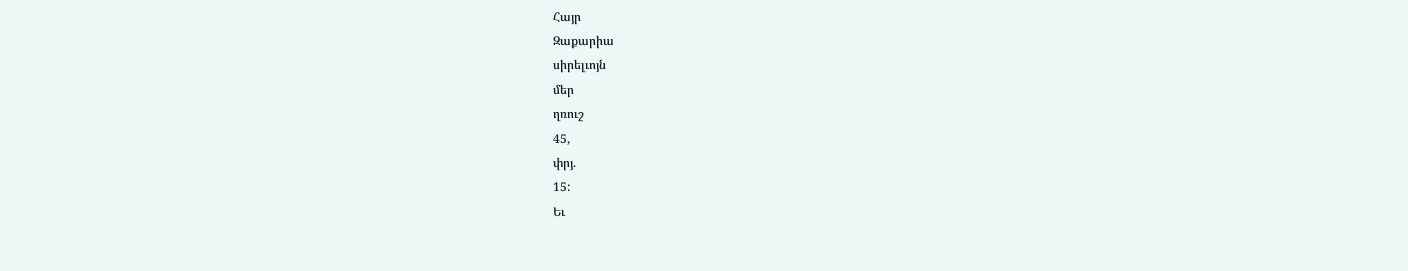Հայր
Զաքարիա
սիրելւոյն
մեր
ղռուշ
45,
փրյ.
15:
Եւ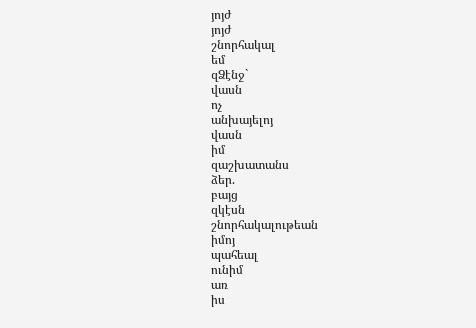յոյժ
յոյժ
շնորհակալ
եմ
զՁէնջ`
վասն
ոչ
անխայելոյ
վասն
իմ
զաշխատանս
ձեր.
բայց
զկէսն
շնորհակալութեան
իմոյ
պահեալ
ունիմ
առ
իս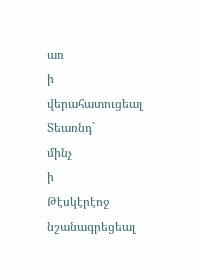առ
ի
վերահատուցեալ
Տեառնդ`
մինչ
ի
Թէսկէրէոջ
նշանագրեցեալ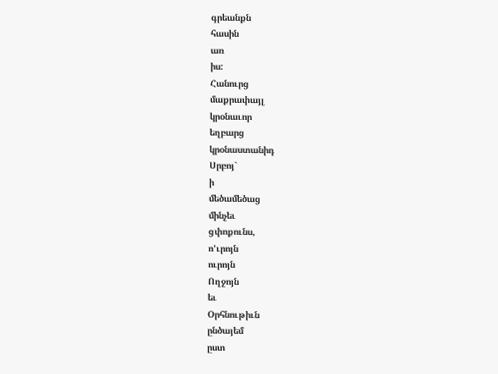գրեանքն
հասին
առ
իս:
Հանուրց
մաքրափայլ
կրօնաւոր
եղբարց
կրօնաստանիդ
Սրբոյ`
ի
մեծամեծաց
մինչեւ
ցփոքունս,
ո'ւրոյն
ուրոյն
Ողջոյն
եւ
Օրհնութիւն
ընծայեմ
ըստ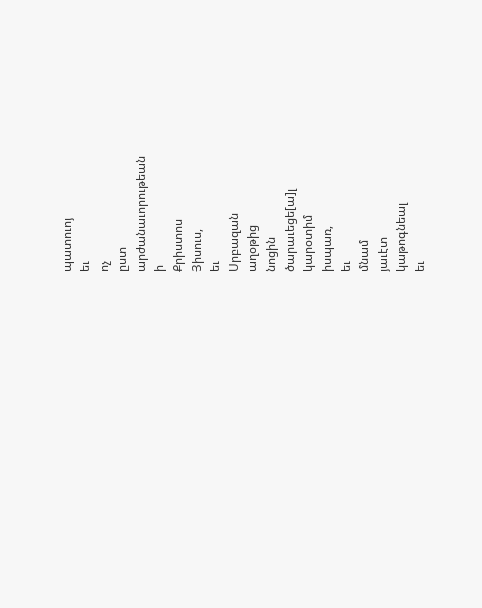պատուոյ
եւ
ոչ
ըստ
արժանաւորութեան
ի
Քրիստոս
Յիսուս,
եւ
Սրբազան
աղօթից
նոցին
ծարաւեցե[ա]լ
կարօտիմ
իսպառ,
եւ
մնամ
յաւէտ
կաթոգնեալ
եւ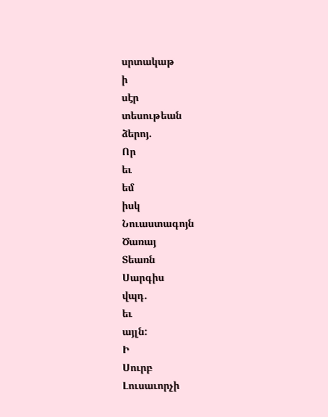սրտակաթ
ի
սէր
տեսութեան
ձերոյ.
Որ
եւ
եմ
իսկ
Նուաստագոյն
Ծառայ
Տեառն
Սարգիս
վպդ.
եւ
այլն:
Ի
Սուրբ
Լուսաւորչի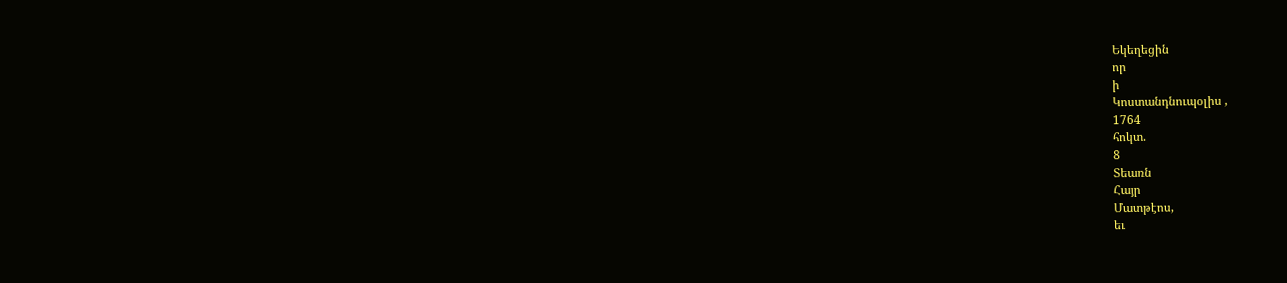Եկեղեցին
որ
ի
Կոստանդնուպօլիս ,
1764
հոկտ.
8
Տեառն
Հայր
Մատթէոս,
եւ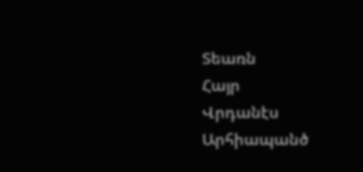Տեառն
Հայր
Վրդանէս
Արհիապանծ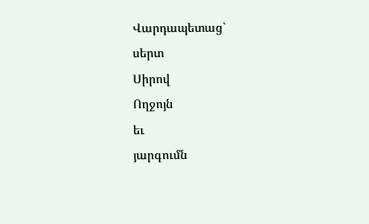Վարդապետաց`
սերտ
Սիրով
Ողջոյն
եւ
յարգումն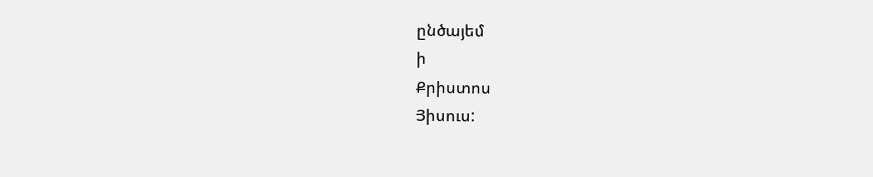ընծայեմ
ի
Քրիստոս
Յիսուս: